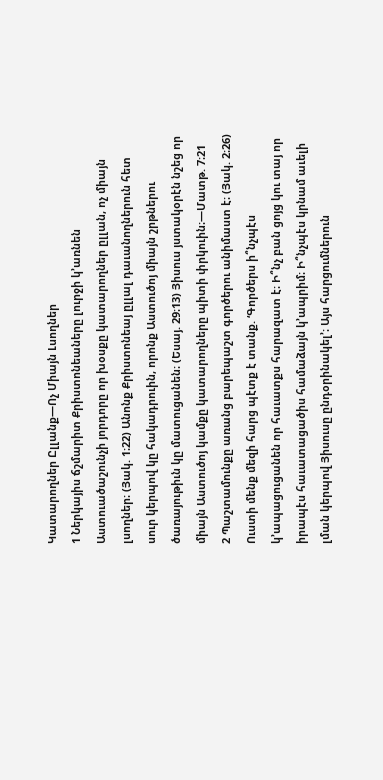Կատարողներ Ըլլանք—Ոչ Միայն Լսողներ
1 Ներկայիս ճշմարիտ Քրիստոնեաները լուրջի կ’առնեն Աստուածաշունչի յորդորը որ խօսքը կատարողներ ըլլան, ոչ միայն լսողներ։ (Յակ. 1։22) Անոնք Քրիստոնեայ ըլլալ դաւանողներուն հետ սուր կերպով կը հակադրուին, որոնք Աստուծոյ միայն շրթներու ծառայութիւն կը մատուցանեն։ (Եսայ. 29։13) Յիսուս յստակօրէն նշեց որ միայն Աստուծոյ կամքը կատարողները պիտի փրկուին։—Մատթ. 7։21
2 Պաշտամունքը առանց բարեպաշտ գործերու անիմաստ է։ (Յակ. 2։26) Ուստի մենք մեզի հարց պէտք է տանք. ‘Գործերս ի՞նչպէս կ’ապացուցանեն որ հաւատքս հարազատ է։ Ի՞նչ բան ցոյց կու տայ որ իրապէս հաւատացածիս համաձայն կ’ապրիմ։ Ի՞նչպէս կրնամ աւելի լման կերպով Յիսուսը ընդօրինակել’։ Այս հարցումներուն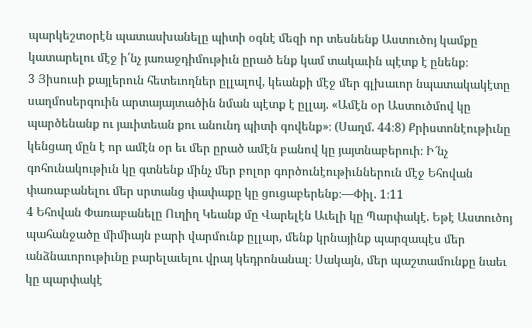պարկեշտօրէն պատասխանելը պիտի օգնէ մեզի որ տեսնենք Աստուծոյ կամքը կատարելու մէջ ի՛նչ յառաջդիմութիւն ըրած ենք կամ տակաւին պէտք է ընենք։
3 Յիսուսի քայլերուն հետեւողներ ըլլալով, կեանքի մէջ մեր գլխաւոր նպատակակէտը սաղմոսերգուին արտայայտածին նման պէտք է ըլլայ. «Ամէն օր Աստուծմով կը պարծենանք ու յաւիտեան քու անունդ պիտի գովենք»։ (Սաղմ. 44։8) Քրիստոնէութիւնը կենցաղ մըն է որ ամէն օր եւ մեր ըրած ամէն բանով կը յայտնաբերուի։ Ի՜նչ գոհունակութիւն կը գտնենք մինչ մեր բոլոր գործունէութիւններուն մէջ Եհովան փառաբանելու մեր սրտանց փափաքը կը ցուցաբերենք։—Փիլ. 1։11
4 Եհովան Փառաբանելը Ուղիղ Կեանք մը Վարելէն Աւելի կը Պարփակէ. Եթէ Աստուծոյ պահանջածը միմիայն բարի վարմունք ըլլար, մենք կրնայինք պարզապէս մեր անձնաւորութիւնը բարելաւելու վրայ կեդրոնանալ։ Սակայն, մեր պաշտամունքը նաեւ կը պարփակէ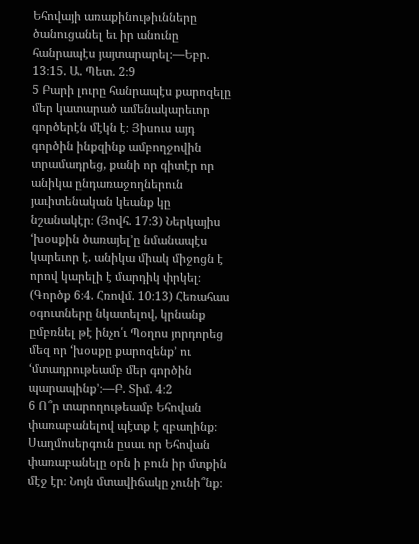Եհովայի առաքինութիւնները ծանուցանել եւ իր անունը հանրապէս յայտարարել։—Եբր. 13։15. Ա. Պետ. 2։9
5 Բարի լուրը հանրապէս քարոզելը մեր կատարած ամենակարեւոր գործերէն մէկն է։ Յիսուս այդ գործին ինքզինք ամբողջովին տրամադրեց, քանի որ գիտէր որ անիկա ընդառաջողներուն յաւիտենական կեանք կը նշանակէր։ (Յովհ. 17։3) Ներկայիս ‘խօսքին ծառայել’ը նմանապէս կարեւոր է. անիկա միակ միջոցն է որով կարելի է մարդիկ փրկել։ (Գործք 6։4. Հռովմ. 10։13) Հեռահաս օգուտները նկատելով, կրնանք ըմբռնել թէ ինչո՛ւ Պօղոս յորդորեց մեզ որ ‘խօսքը քարոզենք’ ու ‘մտադրութեամբ մեր գործին պարապինք’։—Բ. Տիմ. 4։2
6 Ո՞ր տարողութեամբ Եհովան փառաբանելով պէտք է զբաղինք։ Սաղմոսերգուն ըսաւ որ Եհովան փառաբանելը օրն ի բուն իր մտքին մէջ էր։ Նոյն մտավիճակը չունի՞նք։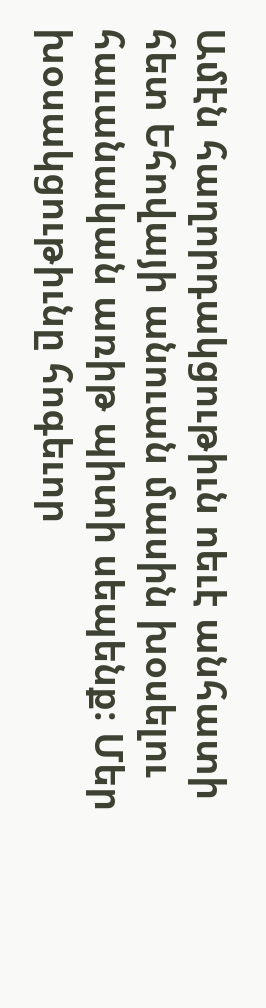Ամէն հաղորդակցութիւն ոեւէ անհատի հետ Եհովայի անուան մասին խօսելու հաւանական առիթ պիտի սեպենք։ Մեր խօսակցութիւնը հոգեւոր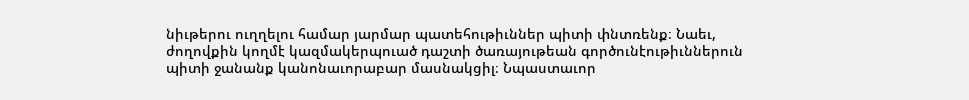նիւթերու ուղղելու համար յարմար պատեհութիւններ պիտի փնտռենք։ Նաեւ, ժողովքին կողմէ կազմակերպուած դաշտի ծառայութեան գործունէութիւններուն պիտի ջանանք կանոնաւորաբար մասնակցիլ։ Նպաստաւոր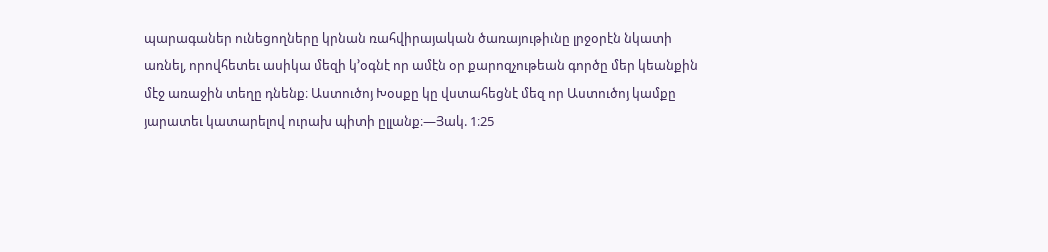պարագաներ ունեցողները կրնան ռահվիրայական ծառայութիւնը լրջօրէն նկատի առնել, որովհետեւ ասիկա մեզի կ’օգնէ որ ամէն օր քարոզչութեան գործը մեր կեանքին մէջ առաջին տեղը դնենք։ Աստուծոյ Խօսքը կը վստահեցնէ մեզ որ Աստուծոյ կամքը յարատեւ կատարելով ուրախ պիտի ըլլանք։—Յակ. 1։25